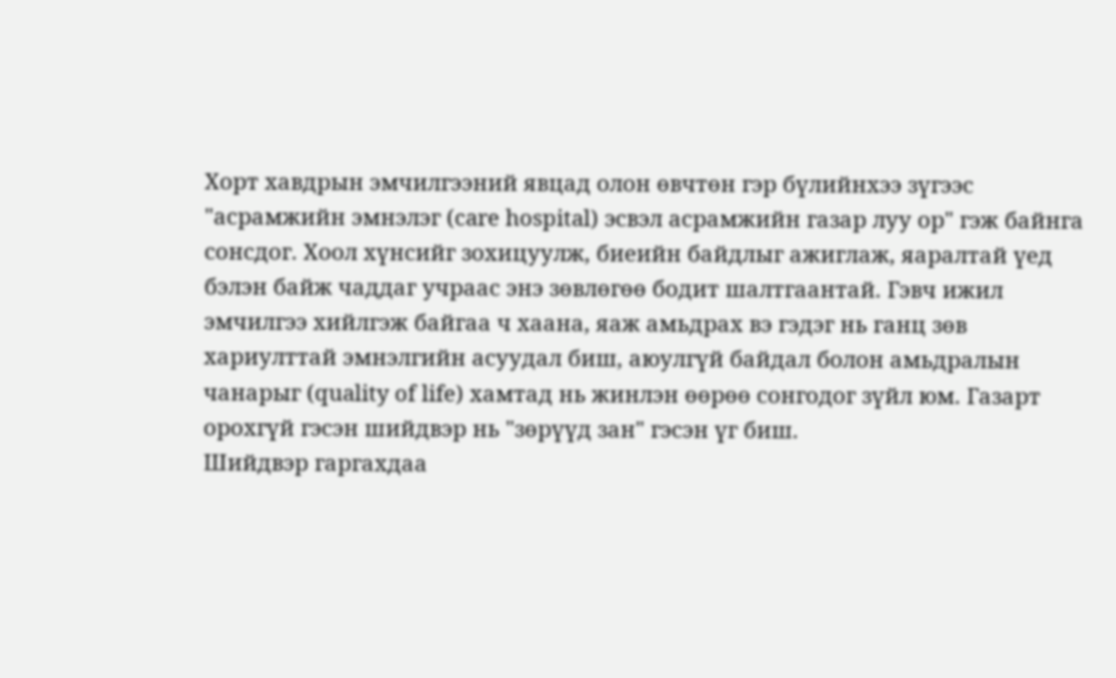Хорт хавдрын эмчилгээний явцад олон өвчтөн гэр бүлийнхээ зүгээс "асрамжийн эмнэлэг (care hospital) эсвэл асрамжийн газар луу ор" гэж байнга сонсдог. Хоол хүнсийг зохицуулж, биеийн байдлыг ажиглаж, яаралтай үед бэлэн байж чаддаг учраас энэ зөвлөгөө бодит шалтгаантай. Гэвч ижил эмчилгээ хийлгэж байгаа ч хаана, яаж амьдрах вэ гэдэг нь ганц зөв хариулттай эмнэлгийн асуудал биш, аюулгүй байдал болон амьдралын чанарыг (quality of life) хамтад нь жинлэн өөрөө сонгодог зүйл юм. Газарт орохгүй гэсэн шийдвэр нь "зөрүүд зан" гэсэн үг биш.
Шийдвэр гаргахдаа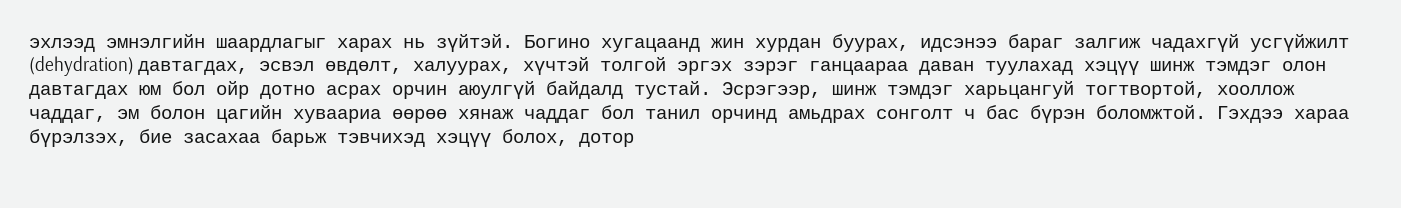эхлээд эмнэлгийн шаардлагыг харах нь зүйтэй. Богино хугацаанд жин хурдан буурах, идсэнээ бараг залгиж чадахгүй усгүйжилт (dehydration) давтагдах, эсвэл өвдөлт, халуурах, хүчтэй толгой эргэх зэрэг ганцаараа даван туулахад хэцүү шинж тэмдэг олон давтагдах юм бол ойр дотно асрах орчин аюулгүй байдалд тустай. Эсрэгээр, шинж тэмдэг харьцангуй тогтвортой, хооллож чаддаг, эм болон цагийн хуваариа өөрөө хянаж чаддаг бол танил орчинд амьдрах сонголт ч бас бүрэн боломжтой. Гэхдээ хараа бүрэлзэх, бие засахаа барьж тэвчихэд хэцүү болох, дотор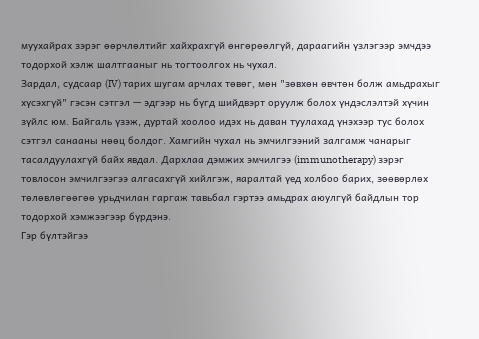муухайрах зэрэг өөрчлөлтийг хайхрахгүй өнгөрөөлгүй, дараагийн үзлэгээр эмчдээ тодорхой хэлж шалтгааныг нь тогтоолгох нь чухал.
Зардал, судсаар (IV) тарих шугам арчлах төвөг, мөн "зөвхөн өвчтөн болж амьдрахыг хүсэхгүй" гэсэн сэтгэл — эдгээр нь бүгд шийдвэрт оруулж болох үндэслэлтэй хүчин зүйлс юм. Байгаль үзэж, дуртай хоолоо идэх нь даван туулахад үнэхээр тус болох сэтгэл санааны нөөц болдог. Хамгийн чухал нь эмчилгээний залгамж чанарыг тасалдуулахгүй байх явдал. Дархлаа дэмжих эмчилгээ (immunotherapy) зэрэг товлосон эмчилгээгээ алгасахгүй хийлгэж, яаралтай үед холбоо барих, зөөвөрлөх төлөвлөгөөгөө урьдчилан гаргаж тавьбал гэртээ амьдрах аюулгүй байдлын тор тодорхой хэмжээгээр бүрдэнэ.
Гэр бүлтэйгээ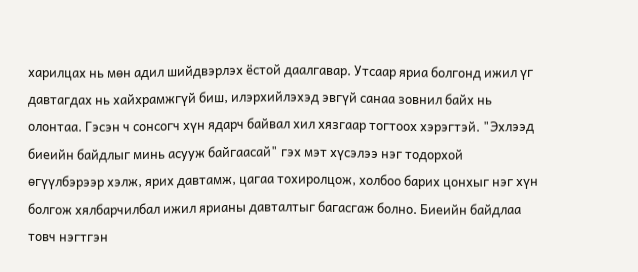харилцах нь мөн адил шийдвэрлэх ёстой даалгавар. Утсаар яриа болгонд ижил үг давтагдах нь хайхрамжгүй биш, илэрхийлэхэд эвгүй санаа зовнил байх нь олонтаа. Гэсэн ч сонсогч хүн ядарч байвал хил хязгаар тогтоох хэрэгтэй. "Эхлээд биеийн байдлыг минь асууж байгаасай" гэх мэт хүсэлээ нэг тодорхой өгүүлбэрээр хэлж, ярих давтамж, цагаа тохиролцож, холбоо барих цонхыг нэг хүн болгож хялбарчилбал ижил ярианы давталтыг багасгаж болно. Биеийн байдлаа товч нэгтгэн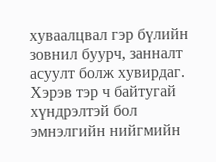хуваалцвал гэр бүлийн зовнил буурч, занналт асуулт болж хувирдаг. Хэрэв тэр ч байтугай хүндрэлтэй бол эмнэлгийн нийгмийн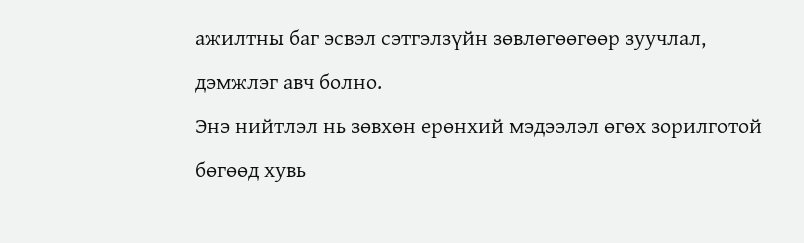ажилтны баг эсвэл сэтгэлзүйн зөвлөгөөгөөр зуучлал, дэмжлэг авч болно.
Энэ нийтлэл нь зөвхөн ерөнхий мэдээлэл өгөх зорилготой бөгөөд хувь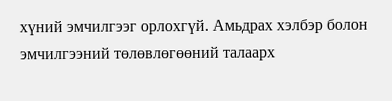хүний эмчилгээг орлохгүй. Амьдрах хэлбэр болон эмчилгээний төлөвлөгөөний талаарх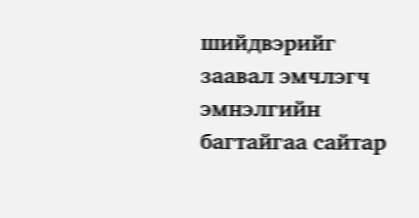шийдвэрийг заавал эмчлэгч эмнэлгийн багтайгаа сайтар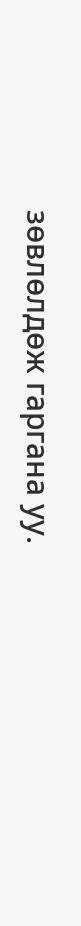зөвлөлдөж гаргана уу.